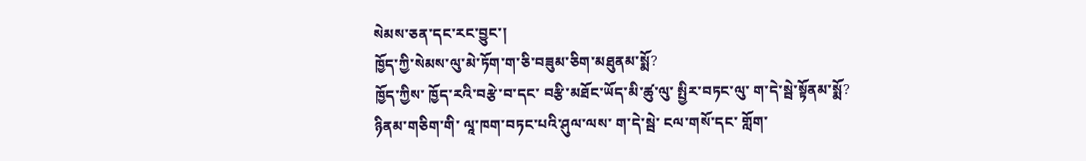སེམས་ཅན་དང་རང་བྱུང་།
ཁྱོད་ཀྱི་སེམས་ལུ་མེ་ཏོག་ག་ཅི་བཟུམ་ཅིག་མཐུནམ་སྨོ?
ཁྱོད་ཀྱིས་ ཁྱོད་རའི་བརྩེ་བ་དང་ བརྩི་མཐོང་ཡོད་མི་ཚུ་ལུ་ སྤྱིར་བཏང་ལུ་ ག་དེ་སྦེ་སྟོནམ་སྨོ?
ཉིནམ་གཅིག་གི་ ལཱ་ཁག་བཏང་པའི་ཤུལ་ལས་ ག་དེ་སྦེ་ ངལ་གསོ་དང་ གློག་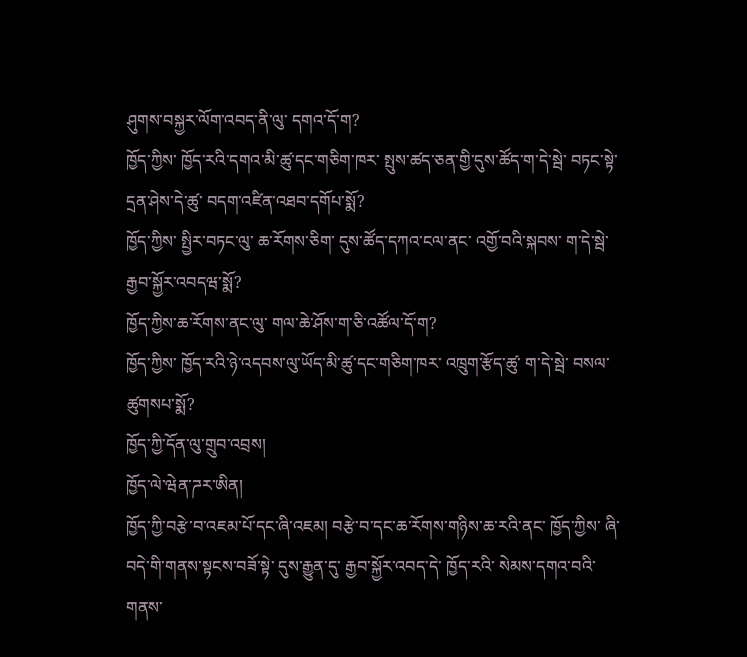ཤུགས་བསྐྱར་ལོག་འབད་ནི་ལུ་ དགའ་དོ་ག?
ཁྱོད་ཀྱིས་ ཁྱོད་རའི་དགའ་མི་ཚུ་དང་གཅིག་ཁར་ སྤུས་ཚད་ཅན་གྱི་དུས་ཚོད་ག་དེ་སྦེ་ བཏང་སྟེ་ དྲན་ཤེས་དེ་ཚུ་ བདག་འཛིན་འཐབ་དགོཔ་སྨོ?
ཁྱོད་ཀྱིས་ སྤྱིར་བཏང་ལུ་ ཆ་རོགས་ཅིག་ དུས་ཚོད་དཀའ་ངལ་ནང་ འགྱོ་བའི་སྐབས་ ག་དེ་སྦེ་ རྒྱབ་སྐྱོར་འབདཝ་སྨོ?
ཁྱོད་ཀྱིས་ཆ་རོགས་ནང་ལུ་ གལ་ཆེ་ཤོས་ག་ཅི་འཚོལ་དོ་ག?
ཁྱོད་ཀྱིས་ ཁྱོད་རའི་ཉེ་འདབས་ལུ་ཡོད་མི་ཚུ་དང་གཅིག་ཁར་ འཁྲུག་རྩོད་ཚུ་ ག་དེ་སྦེ་ བསལ་ཚུགསཔ་སྨོ?
ཁྱོད་ཀྱི་དོན་ལུ་གྲུབ་འབྲས།
ཁྱོད་ལེ་ཝེན་ཌར་ཨིན།
ཁྱོད་ཀྱི་བརྩེ་བ་འཇམ་པོ་དང་ཞི་འཇམ། བརྩེ་བ་དང་ཆ་རོགས་གཉིས་ཆ་རའི་ནང་ ཁྱོད་ཀྱིས་ ཞི་བདེ་གི་གནས་སྟངས་བཟོ་སྟེ་ དུས་རྒྱུན་དུ་ རྒྱབ་སྐྱོར་འབད་དེ་ ཁྱོད་རའི་ སེམས་དགའ་བའི་ གནས་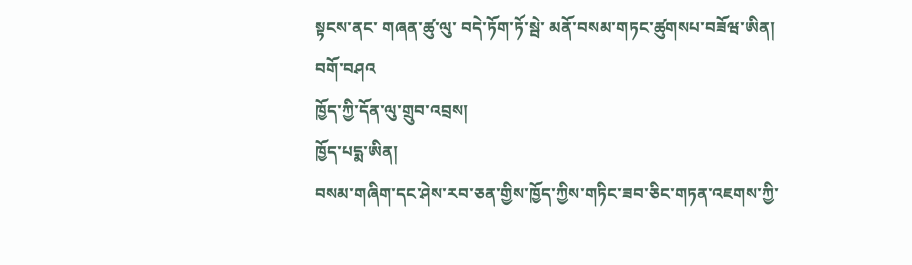སྟངས་ནང་ གཞན་ཚུ་ལུ་ བདེ་ཏོག་ཏོ་སྦེ་ མནོ་བསམ་གཏང་ཚུགསཔ་བཟོཝ་ཨིན།
བགོ་བཤའ
ཁྱོད་ཀྱི་དོན་ལུ་གྲུབ་འབྲས།
ཁྱོད་པདྨ་ཨིན།
བསམ་གཞིག་དང་ཤེས་རབ་ཅན་གྱིས་ཁྱོད་ཀྱིས་གཏིང་ཟབ་ཅིང་གཏན་འཇགས་ཀྱི་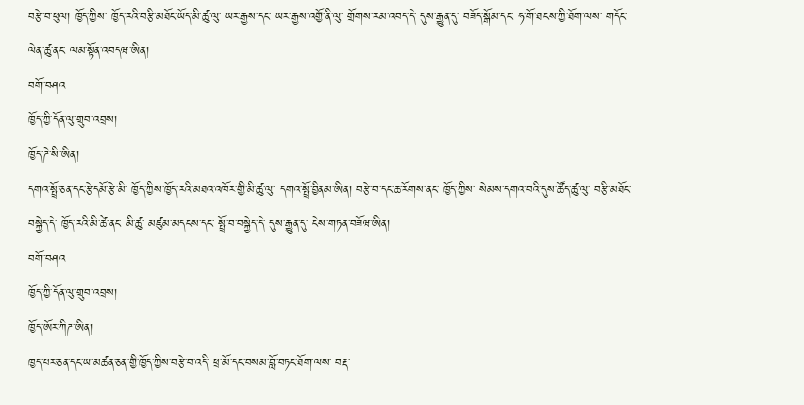བརྩེ་བ་ཕུལ། ཁྱོད་ཀྱིས་ ཁྱོད་རའི་བརྩི་མཐོང་ཡོད་མི་ཚུ་ལུ་ ཡར་རྒྱས་དང་ ཡར་རྒྱས་འགྱོ་ནི་ལུ་ གྲོགས་རམ་འབད་དེ་ དུས་རྒྱུན་དུ་ བཟོད་སྒོམ་དང་ ཧ་གོ་ཐངས་ཀྱི་ཐོག་ལས་ གདོང་ལེན་ཚུ་ནང་ ལམ་སྟོན་འབདཝ་ཨིན།
བགོ་བཤའ
ཁྱོད་ཀྱི་དོན་ལུ་གྲུབ་འབྲས།
ཁྱོད་ཌེ་སི་ཨིན།
དགའ་སྤྲོ་ཅན་དང་རྩེདམོ་རྩེ་མི་ ཁྱོད་ཀྱིས་ཁྱོད་རའི་མཐའ་འཁོར་གྱི་མི་ཚུ་ལུ་ དགའ་སྤྲོ་བྱིནམ་ཨིན། བརྩེ་བ་དང་ཆ་རོགས་ནང་ ཁྱོད་ཀྱིས་ སེམས་དགའ་བའི་དུས་ཚོད་ཚུ་ལུ་ བརྩི་མཐོང་བསྐྱེད་དེ་ ཁྱོད་རའི་མི་ཚེ་ནང་ མི་ཚུ་ མཛུམ་མདངས་དང་ སྤྲོ་བ་བསྐྱེད་དེ་ དུས་རྒྱུན་དུ་ ངེས་གཏན་བཟོཝ་ཨིན།
བགོ་བཤའ
ཁྱོད་ཀྱི་དོན་ལུ་གྲུབ་འབྲས།
ཁྱོད་ཨོར་ཀིཌ་ཨིན།
ཁྱད་པར་ཅན་དང་ཡ་མཚན་ཅན་གྱི་ཁྱོད་ཀྱིས་བརྩེ་བ་འདི་ ཕྲ་མོ་དང་བསམ་བློ་བཏང་ཐོག་ལས་ བརྡ་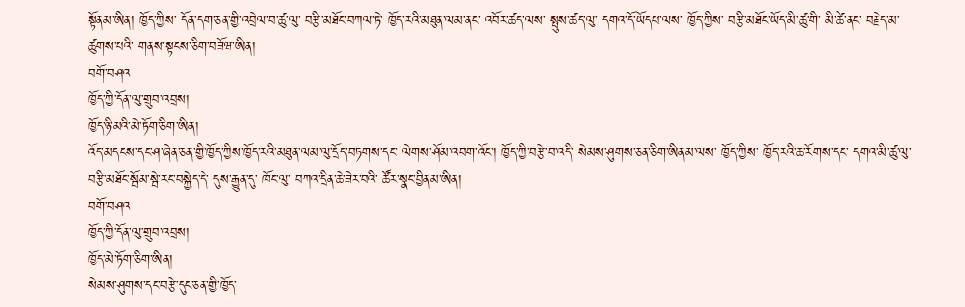སྟོནམ་ཨིན། ཁྱོད་ཀྱིས་ དོན་དག་ཅན་གྱི་འབྲེལ་བ་ཚུ་ལུ་ བརྩི་མཐོང་བཀལ་ཏེ་ ཁྱོད་རའི་མཐུན་ལམ་ནང་ འབོར་ཚད་ལས་ སྤུས་ཚད་ལུ་ དགའ་དོ་ཡོདཔ་ལས་ ཁྱོད་ཀྱིས་ བརྩི་མཐོང་ཡོད་མི་ཚུ་གི་ མི་ཚེ་ནང་ བརྗེད་མ་ཚུགས་པའི་ གནས་སྟངས་ཅིག་བཟོཝ་ཨིན།
བགོ་བཤའ
ཁྱོད་ཀྱི་དོན་ལུ་གྲུབ་འབྲས།
ཁྱོད་ཉི་མའི་མེ་ཏོག་ཅིག་ཨིན།
འོད་མདངས་དང་ཤ་ཞེན་ཅན་གྱི་ཁྱོད་ཀྱིས་ཁྱོད་རའི་མཐུན་ལམ་ལུ་དྲོད་བཏགས་དང་ ལེགས་ཤོམ་འབག་འོང་། ཁྱོད་ཀྱི་བརྩེ་བ་འདི་ སེམས་ཤུགས་ཅན་ཅིག་ཨིནམ་ལས་ ཁྱོད་ཀྱིས་ ཁྱོད་རའི་ཆ་རོགས་དང་ དགའ་མི་ཚུ་ལུ་ བརྩི་མཐོང་སྦོམ་སྦེ་རང་བསྐྱེད་དེ་ དུས་རྒྱུན་དུ་ ཁོང་ལུ་ བཀའ་དྲིན་ཆེ་ཟེར་བའི་ ཚོར་སྣང་བྱིནམ་ཨིན།
བགོ་བཤའ
ཁྱོད་ཀྱི་དོན་ལུ་གྲུབ་འབྲས།
ཁྱོད་མེ་ཏོག་ཅིག་ཨིན།
སེམས་ཤུགས་དང་བརྩེ་དུང་ཅན་གྱི་ཁྱོད་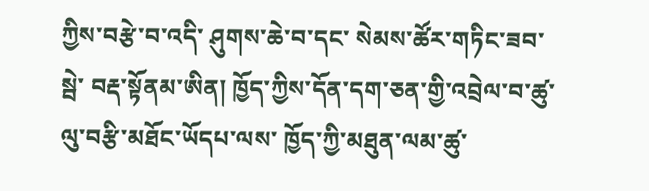ཀྱིས་བརྩེ་བ་འདི་ ཤུགས་ཆེ་བ་དང་ སེམས་ཚོར་གཏིང་ཟབ་སྦེ་ བརྡ་སྟོནམ་ཨིན། ཁྱོད་ཀྱིས་དོན་དག་ཅན་གྱི་འབྲེལ་བ་ཚུ་ལུ་བརྩི་མཐོང་ཡོདཔ་ལས་ ཁྱོད་ཀྱི་མཐུན་ལམ་ཚུ་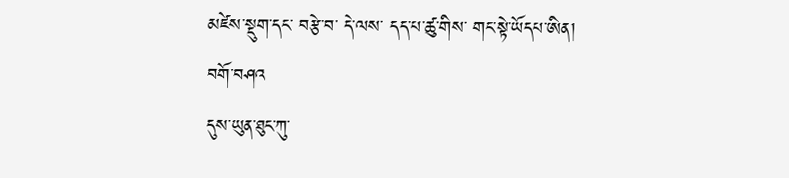མཛེས་སྡུག་དང་ བརྩེ་བ་ དེ་ལས་ དད་པ་ཚུ་གིས་ གང་སྟེ་ཡོདཔ་ཨིན།
བགོ་བཤའ
དུས་ཡུན་ཐུང་ཀུ་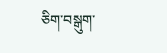ཅིག་བསྒུག་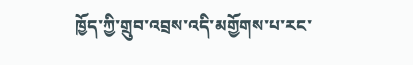ཁྱོད་ཀྱི་གྲུབ་འབྲས་འདི་མགྱོགས་པ་རང་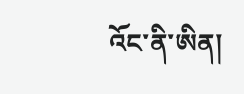འོང་ནི་ཨིན།